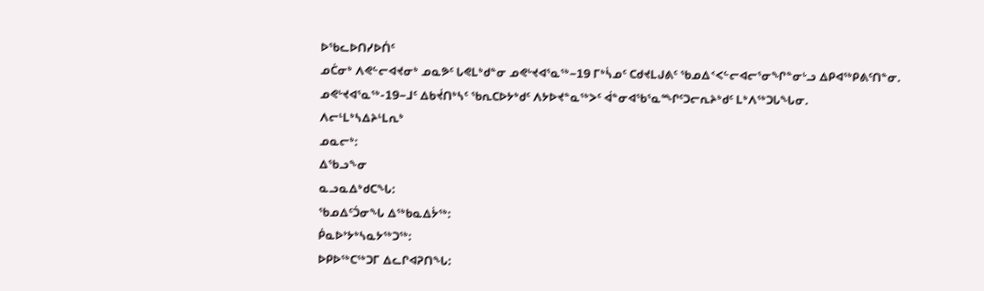ᐅᖃᓚᐅᑎᓯᐅᑏᑦ
ᓄᑖᓂᒃ ᐱᕙᓪᓕᐊᔪᓂᒃ ᓄᓇᕗᑦ ᒐᕙᒪᒃᑯᓐᓂ ᓄᕙᒡᔪᐊᕐᓇᖅ−19 ᒥᒃᓵᓄᑦ ᑕᑯᔪᒪᒍᕕᑦ ᖃᓄᐃᑉᐸᓪᓕᐊᓕᕐᓂᖏᓐᓂᒡᓗ ᐃᑭᐊᖅᑭᕕᑦᑎᓐᓂ. ᓄᕙᒡᔪᐊᕐᓇᖅ-19−ᒧᑦ ᐃᑲᔫᑎᒃᓴᑦ ᖃᕆᑕᐅᔭᒃᑯᑦ ᐱᔭᐅᔪᓐᓇᖅᐳᑦ ᐋᓐᓂᐊᖃᕐᓇᙱᑦᑐᓕᕆᔨᒃᑯᑦ ᒪᒃᐱᖅᑐᒐᖓᓂ.
ᐱᓕᒻᒪᒃᓴᐃᔨᒻᒪᕆᒃ
ᓄᓇᓕᒃ:
ᐃᖃᓗᖕᓂ
ᓇᓗᓇᐃᒃᑯᑕᖓ:
ᖃᓄᐃᑦᑑᓂᖓ ᐃᖅᑲᓇᐃᔮᖅ:
ᑮᓇᐅᔾᔭᒃᓴᓇᔭᖅᑐᖅ:
ᐅᑭᐅᖅᑕᖅᑐᒥ ᐃᓚᒋᐊᕈᑎᖓ: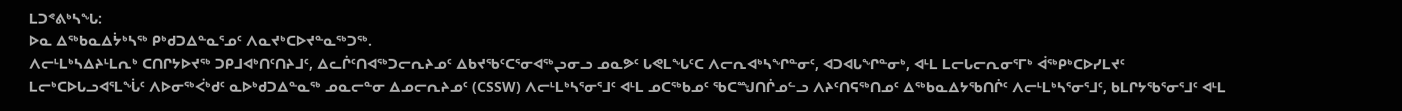ᒪᑐᕝᕕᒃᓴᖓ:
ᐅᓇ ᐃᖅᑲᓇᐃᔮᒃᓴᖅ ᑭᒃᑯᑐᐃᓐᓇᕐᓄᑦ ᐱᓇᔪᒃᑕᐅᔪᓐᓇᖅᑐᖅ.
ᐱᓕᒻᒪᒃᓴᐃᔨᒻᒪᕆᒃ ᑕᑎᒋᔭᐅᔪᖅ ᑐᑭᒧᐊᒃᑎᑦᑎᔨᒧᑦ, ᐃᓚᒌᑦᑎᐊᖅᑐᓕᕆᔨᓄᑦ ᐃᑲᔪᖃᑦᑕᕐᓂᐊᖅᖢᓂᓗ ᓄᓇᕗᑦ ᒐᕙᒪᖓᑦᑕ ᐱᓕᕆᐊᒃᓴᖏᓐᓂᑦ, ᐊᑐᐊᒐᖏᓐᓂᒃ, ᐊᒻᒪ ᒪᓕᒐᓕᕆᓂᕐᒥᒃ ᐋᖅᑭᒃᑕᐅᓯᒪᔪᑦ ᒪᓕᒃᑕᐅᒐᓗᐊᕐᒪᖔᑦ ᐱᐅᓂᖅᐹᒃᑯᑦ ᓇᐅᒃᑯᑐᐃᓐᓇᖅ ᓄᓇᓕᓐᓂ ᐃᓄᓕᕆᔨᓄᑦ (CSSW) ᐱᓕᒻᒪᒃᓴᕐᓂᕐᒧᑦ ᐊᒻᒪ ᓄᑕᖅᑲᓄᑦ ᖃᑕᙳᑎᒌᓄᓪᓗ ᐱᔨᑦᑎᕋᖅᑎᓄᑦ ᐃᖅᑲᓇᐃᔭᖃᑎᒌᑦ ᐱᓕᒻᒪᒃᓴᕐᓂᕐᒧᑦ, ᑲᒪᒋᔭᖃᕐᓂᕐᒧᑦ ᐊᒻᒪ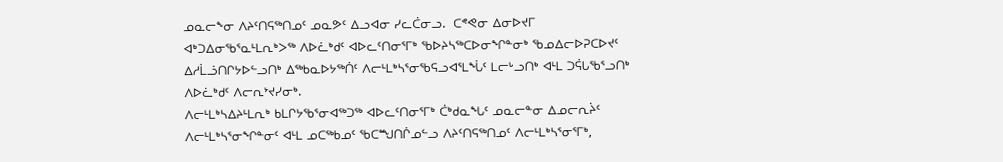ᓄᓇᓕᖕᓂ ᐱᔨᑦᑎᕋᖅᑎᓄᑦ ᓄᓇᕗᑦ ᐃᓗᐊᓂ ᓯᓚᑖᓂᓗ.  ᑕᕝᕙᓂ ᐃᓂᐅᔪᒥ ᐊᒃᑐᐃᓂᖃᕐᓇᒻᒪᕆᒃᐳᖅ ᐱᐅᓛᒃᑯᑦ ᐊᐅᓚᑦᑎᓂᕐᒥᒃ ᖃᐅᔨᓴᖅᑕᐅᓂᖏᓐᓂᒃ ᖃᓄᐃᓕᐅᕈᑕᐅᔪᑦ ᐃᓱᒫᓘᑎᒋᔭᐅᓪᓗᑎᒃ ᐃᖅᑲᓇᐅᔭᖅᑏᑦ ᐱᓕᒻᒪᒃᓴᕐᓂᖃᕋᓗᐊᕐᒪᖔᑦ ᒪᓕᒡᓗᑎᒃ ᐊᒻᒪ ᑐᕌᒐᖃᕐᓗᑎᒃ ᐱᐅᓛᒃᑯᑦ ᐱᓕᕆᔾᔪᓯᓂᒃ.
ᐱᓕᒻᒪᒃᓴᐃᔨᒻᒪᕆᒃ ᑲᒪᒋᔭᖃᕐᓂᐊᖅᑐᖅ ᐊᐅᓚᑦᑎᓂᕐᒥᒃ ᑖᒃᑯᓇᖓᑦ ᓄᓇᓕᓐᓂ ᐃᓄᓕᕆᔩᑦ ᐱᓕᒻᒪᒃᓴᕐᓂᖏᓐᓂᑦ ᐊᒻᒪ ᓄᑕᖅᑲᓄᑦ ᖃᑕᙳᑎᒌᓄᓪᓗ ᐱᔨᑦᑎᕋᖅᑎᓄᑦ ᐱᓕᒻᒪᒃᓴᕐᓂᕐᒥᒃ,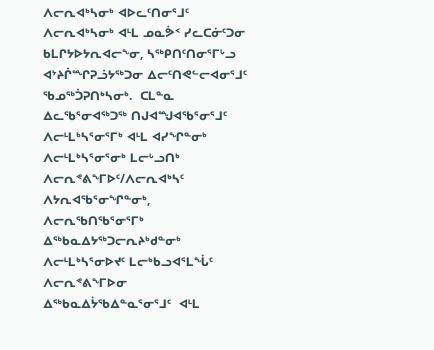ᐱᓕᕆᐊᒃᓴᓂᒃ ᐊᐅᓚᑦᑎᓂᕐᒧᑦ ᐱᓕᕆᐊᒃᓴᓂᒃ ᐊᒻᒪ ᓄᓇᕘᑉ ᓯᓚᑕᓃᑦᑐᓂ ᑲᒪᒋᔭᐅᔭᕆᐊᓕᖕᓂ, ᓴᖅᑭᑎᑦᑎᓂᕐᒥᒡᓗ ᐊᔾᔨᒌᙱᕈᓘᔭᖅᑐᓂ ᐃᓕᑦᑎᕙᓪᓕᐊᓂᕐᒧᑦ ᖃᓄᖅᑑᕈᑎᒃᓴᓂᒃ.  ᑕᒪᓐᓇ ᐃᓚᖃᕐᓂᐊᖅᑐᖅ ᑎᒍᐊᙳᐊᖃᕐᓂᕐᒧᑦ ᐱᓕᒻᒪᒃᓴᕐᓂᕐᒥᒃ ᐊᒻᒪ ᐊᓯᖏᓐᓂᒃ ᐱᓕᒻᒪᒃᓴᕐᓂᕐᓂᒃ ᒪᓕᒡᓗᑎᒃ ᐱᓕᕆᕝᕕᖕᒥᐅᑦ/ᐱᓕᕆᐊᒃᓴᑦ ᐱᔭᕆᐊᖃᕐᓂᖏᓐᓂᒃ, ᐱᓕᕆᖃᑎᖃᕐᓂᕐᒥᒃ ᐃᖅᑲᓇᐃᔭᖅᑐᓕᕆᔨᒃᑯᓐᓂᒃ ᐱᓕᒻᒪᒃᓴᕐᓂᐅᔪᑦ ᒪᓕᒃᑲᓗᐊᕐᒪᖔᑦ ᐱᓕᕆᕝᕕᖕᒥᐅᓂ ᐃᖅᑲᓇᐃᔮᖃᐃᓐᓇᕐᓂᕐᒧᑦ  ᐊᒻᒪ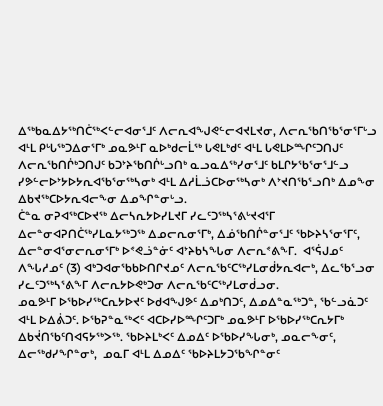ᐃᖅᑲᓇᐃᔭᖅᑎᑖᖅᐸᓪᓕᐊᓂᕐᒧᑦ ᐱᓕᕆᐊᖑᕙᓪᓕᐊᔪᒪᔪᓂ, ᐱᓕᕆᖃᑎᖃᕐᓂᕐᒥᒡᓗ ᐊᒻᒪ ᑭᒡᒐᖅᑐᐃᓂᕐᒥᒃ ᓄᓇᕗᒻᒥ ᓇᐅᒃᑯᓕᒫᖅ ᒐᕙᒪᒃᑯᑦ ᐊᒻᒪ ᒐᕙᒪᐅᙱᑦᑐᑎᒍᑦ ᐱᓕᕆᖃᑎᒌᒃᑐᑎᒍᑦ ᑲᑐᔾᔨᖃᑎᒌᒡᓗᑎᒃ ᓇᓗᓇᐃᖅᓯᓂᕐᒧᑦ ᑲᒪᒋᔭᖃᕐᓂᕐᒧᓪᓗ ᓯᕗᓪᓕᐅᔾᔭᐅᔭᕆᐊᖃᕐᓂᖅᓴᓂᒃ ᐊᒻᒪ ᐃᓱᒫᓘᑕᐅᓂᖅᓴᓂᒃ ᐱᔾᔪᑎᖃᕐᓗᑎᒃ ᐃᓄᖕᓂ ᐃᑲᔪᖅᑕᐅᔭᕆᐊᓕᖕᓂ ᐃᓄᖏᓐᓂᒡᓗ.
ᑖᓐᓇ ᓂᕈᐊᖅᑕᐅᔪᖅ ᐃᓕᓴᕆᔭᐅᓯᒪᔪᒥ ᓯᓚᑦᑐᖅᓴᕐᕕᒡᔪᐊᕐᒥ ᐃᓕᓐᓂᐊᕈᑎᑖᖅᓯᒪᓇᔭᖅᑐᖅ ᐃᓄᓕᕆᓂᕐᒥᒃ, ᐃᓅᖃᑎᒌᓐᓂᕐᒧᑦ ᖃᐅᔨᓴᕐᓂᕐᒥᑦ, ᐃᓕᓐᓂᐊᕐᓂᓕᕆᓂᕐᒥᒃ ᐅᕝᕙᓘᓐᓃᑦ ᐊᔾᔨᑲᓴᖓᓂ ᐱᓕᕆᕝᕕᖕᒥ.  ᐊᕐᕌᒍᓄᑦ ᐱᖓᓱᓄᑦ (3) ᐊᒃᑐᐊᓂᖃᑲᐅᑎᒋᔪᓄᑦ ᐱᓕᕆᖃᑦᑕᖅᓯᒪᓂᑰᔭᕆᐊᓕᒃ, ᐃᓚᖃᕐᓗᓂ ᓯᓚᑦᑐᖅᓴᕐᕕᖕᒥ ᐱᓕᕆᔭᐅᕙᒃᑐᓂ ᐱᓕᕆᖃᑦᑕᖅᓯᒪᓂᑰᓗᓂ.
ᓄᓇᕗᒻᒥ ᐅᖃᐅᓯᖅᑕᕆᔭᐅᔪᑦ ᐅᑯᐊᖑᕗᑦ ᐃᓄᒃᑎᑐᑦ, ᐃᓄᐃᓐᓇᖅᑐᓐ, ᖃᓪᓗᓈᑐᑦ ᐊᒻᒪ ᐅᐃᕖᑐᑦ. ᐅᖃᕈᓐᓇᖅᐸᑦ ᐊᑕᐅᓯᐅᙱᑦᑐᒥᒃ ᓄᓇᕗᒻᒥ ᐅᖃᐅᓯᖅᑕᕆᔭᒥᒃ ᐃᑲᔫᑎᖃᑦᑎᐊᕋᔭᖅᐳᖅ. ᖃᐅᔨᒪᒃᐸᑦ ᐃᓄᐃᑦ ᐅᖃᐅᓯᖓᓂᒃ, ᓄᓇᓕᖕᓂᑦ, ᐃᓕᖅᑯᓯᖏᓐᓂᒃ,  ᓄᓇᒥ ᐊᒻᒪ ᐃᓄᐃᑦ ᖃᐅᔨᒪᔭᑐᖃᖏᓐᓂᑦ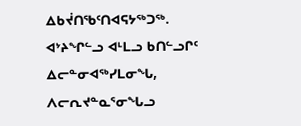ᐃᑲᔫᑎᖃᑦᑎᐊᕋᔭᖅᑐᖅ.
ᐊᔾᔨᖏᓪᓗ ᐊᒻᒪᓗ ᑲᑎᓪᓗᒋᑦ ᐃᓕᓐᓂᐊᖅᓯᒪᓂᖓ, ᐱᓕᕆᔪᓐᓇᕐᓂᖓᓗ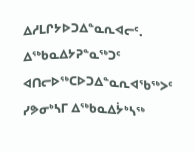ᐃᓱᒪᒋᔭᐅᑐᐃᓐᓇᕆᐊᓕᑦ.
ᐃᖅᑲᓇᐃᔭᕈᓐᓇᖅᑐᑦ ᐊᑎᓕᐅᖅᑕᐅᑐᐃᓐᓇᕆᐊᖃᖅᐳᑦ ᓯᕗᓂᒃᓴᒥ ᐃᖅᑲᓇᐃᔮᒃᓴᖅ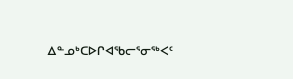ᐃᓐᓄᒃᑕᐅᒋᐊᖃᓕᕐᓂᖅᐸᑦ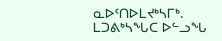ᓇᐅᑦᑎᐅᒪᔪᒃᓴᒥᒃ.
ᒪᑐᕕᒃᓴᖓᑕ ᐅᓪᓗᖓ